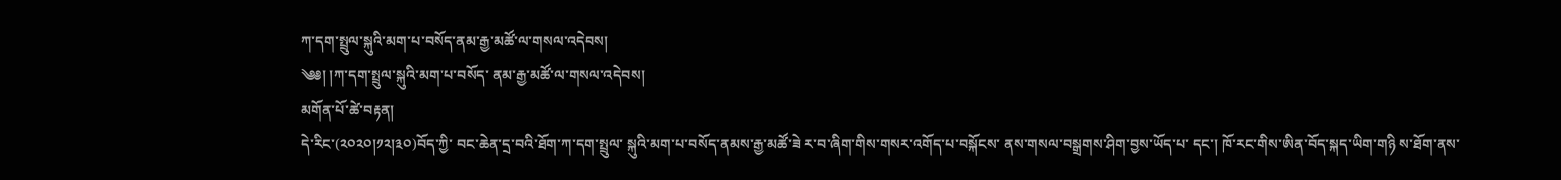ཀ་དག་སྤྲུལ་སྐུའི་མག་པ་བསོད་ནམ་རྒྱ་མཚོ་ལ་གསལ་འདེབས།
༄༅། །ཀ་དག་སྤྲུལ་སྐུའི་མག་པ་བསོད་ ནམ་རྒྱ་མཚོ་ལ་གསལ་འདེབས།
མགོན་པོ་ཚེ་བརྟན།
དེ་རིང་(༢༠༢༠།༡༢།༣༠)བོད་ཀྱི་ བང་ཆེན་དྲ་བའི་ཐོག་ཀ་དག་སྤྲུལ་ སྐུའི་མག་པ་བསོད་ནམས་རྒྱ་མཚོ་ཟེ ར་བ་ཞིག་གིས་གསར་འགོད་པ་བསྐོངས་ ནས་གསལ་བསྒྲགས་ཤིག་བྱས་ཡོད་པ་ དང་། ཁོ་རང་གིས་ཨིན་བོད་སྐད་ཡིག་གཉི ས་ཐོག་ནས་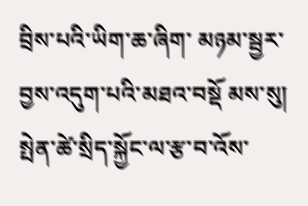བྲིས་པའི་ཡིག་ཆ་ཞིག་ མཉམ་སྦྱར་བྱས་འདུག་པའི་མཐའ་བསྡོ མས་སུ། སྤེན་ཚེ་སྲིད་སྐྱོང་ལ་རྩ་བ་འོས་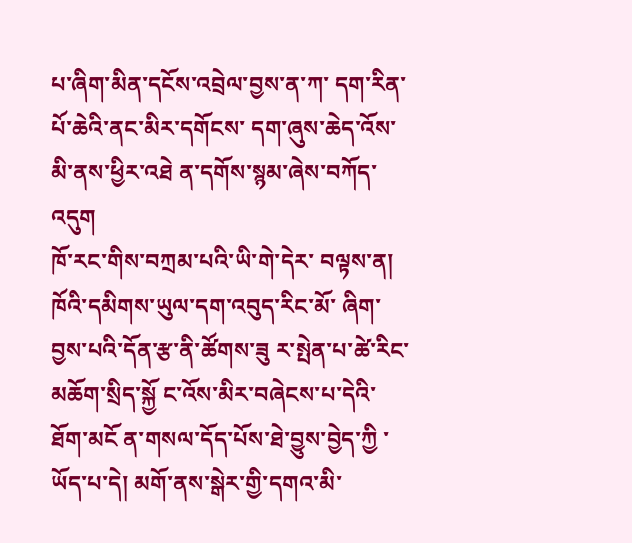པ་ཞིག་མིན་དངོས་འབྲེལ་བྱས་ན་ཀ་ དག་རིན་པོ་ཆེའི་ནང་མིར་དགོངས་ དག་ཞུས་ཆེད་འོས་མི་ནས་ཕྱིར་འཐེ ན་དགོས་སྙམ་ཞེས་བཀོད་འདུག
ཁོ་རང་གིས་བཀྲམ་པའི་ཡི་གེ་དེར་ བལྟས་ན། ཁོའི་དམིགས་ཡུལ་དག་འབུད་རིང་མོ་ ཞིག་བྱས་པའི་དོན་རྩ་ནི་ཚོགས་ཟུ ར་སྤེན་པ་ཚེ་རིང་མཆོག་སྲིད་སྐྱོ ང་འོས་མིར་བཞེངས་པ་དེའི་ཐོག་མངོ ན་གསལ་དོད་པོས་ཐེ་བྱུས་བྱེད་ཀྱི ་ཡོད་པ་དེ། མགོ་ནས་སྒེར་གྱི་དགའ་མི་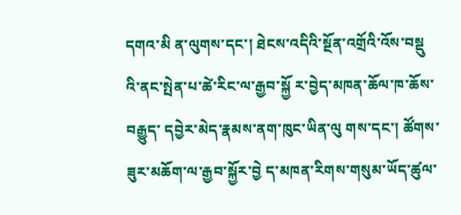དགའ་མི ན་ལུགས་དང་། ཐེངས་འདིའི་སྔོན་འགྲོའི་འོས་བསྡུ འི་ནང་སྤེན་པ་ཚེ་རིང་ལ་རྒྱབ་སྐྱོ ར་བྱེད་མཁན་ཆོལ་ཁ་ཆོས་བརྒྱུད་ དབྱེར་མེད་རྣམས་ནག་ཁུང་ཡིན་ལུ གས་དང་། ཚོགས་ཟུར་མཆོག་ལ་རྒྱབ་སྐྱོར་བྱེ ད་མཁན་རིགས་གསུམ་ཡོད་ཚུལ་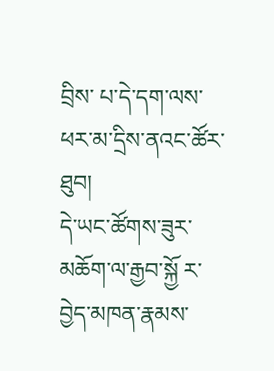བྲིས་ པ་དེ་དག་ལས་ཕར་མ་དྲིས་ནའང་ཚོར་ ཐུབ།
དེ་ཡང་ཚོགས་ཟུར་མཆོག་ལ་རྒྱབ་སྐྱོ ར་བྱེད་མཁན་རྣམས་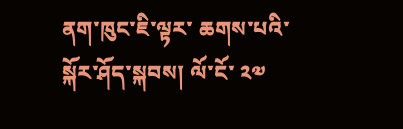ནག་ཁུང་ཇི་ལྟར་ ཆགས་པའི་སྐོར་ཤོད་སྐབས། ལོ་ངོ་ ༢༧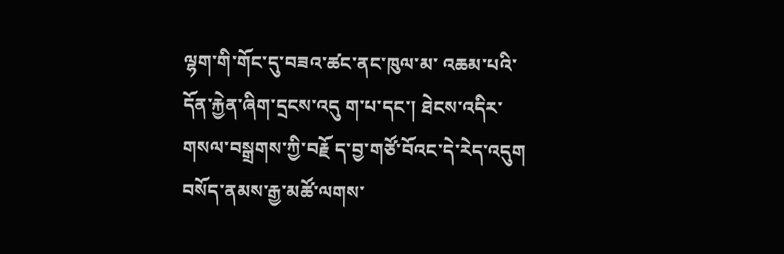ལྷག་གི་གོང་དུ་བཟའ་ཚང་ནང་ཁུལ་མ་ འཆམ་པའི་དོན་རྐྱེན་ཞིག་དྲངས་འདུ ག་པ་དང་། ཐེངས་འདིར་གསལ་བསྒྲགས་ཀྱི་བརྗོ ད་བྱ་གཙོ་བོའང་དེ་རེད་འདུག
བསོད་ནམས་རྒྱ་མཚོ་ལགས་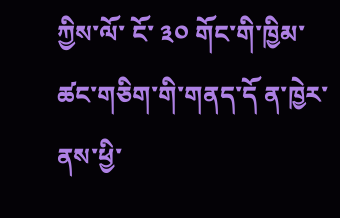ཀྱིས་ལོ་ ངོ་ ༣༠ གོང་གི་ཁྱིམ་ཚང་གཅིག་གི་གནད་དོ ན་ཁྱེར་ནས་ཕྱི་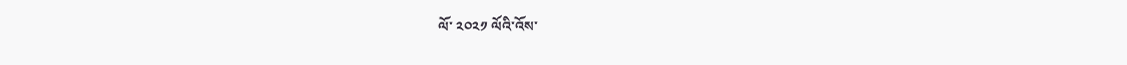ལོ་ ༢༠༢༡ ལོའི་འོས་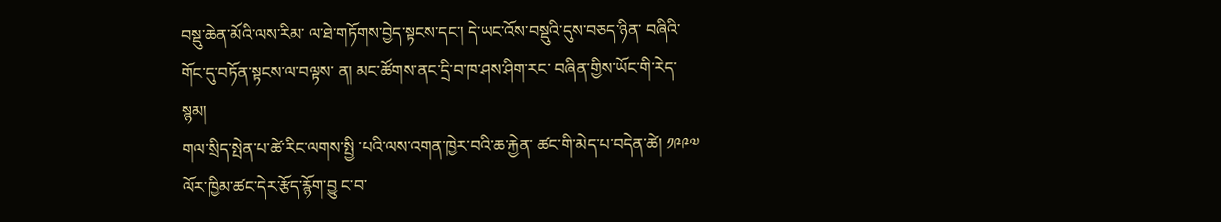བསྡུ་ཆེན་མོའི་ལས་རིམ་ ལ་ཐེ་གཏོགས་བྱེད་སྟངས་དང་། དེ་ཡང་འོས་བསྡུའི་དུས་བཅད་ཉིན་ བཞིའི་གོང་དུ་བཏོན་སྟངས་ལ་བལྟས་ ན། མང་ཚོགས་ནང་དྲི་བ་ཁ་ཤས་ཤིག་རང་ བཞིན་གྱིས་ཡོང་གི་རེད་སྙམ།
གལ་སྲིད་སྤེན་པ་ཚེ་རིང་ལགས་སྤྱི ་པའི་ལས་འགན་ཁྱེར་བའི་ཆ་རྐྱེན་ ཚང་གི་མེད་པ་བདེན་ཚེ། ༡༩༩༧ ལོར་ཁྱིམ་ཚང་དེར་རྩོད་རྙོག་བྱུ ང་བ་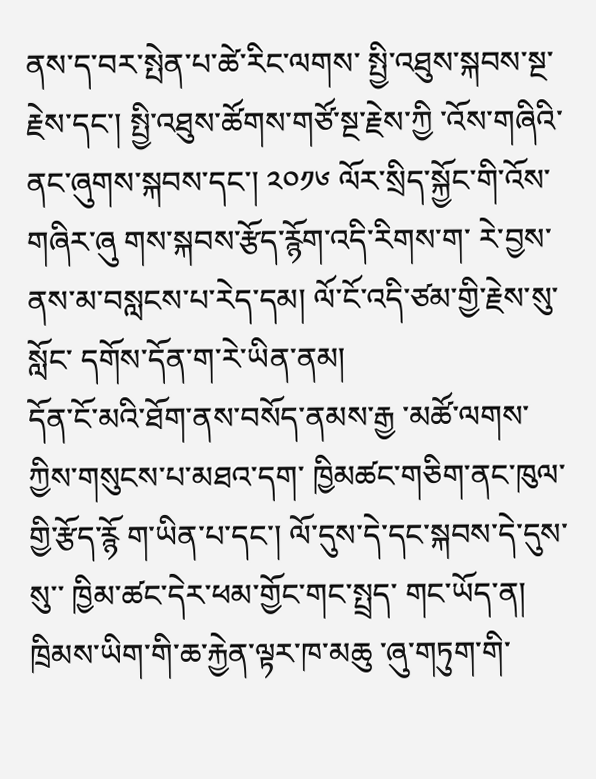ནས་ད་བར་སྤེན་པ་ཚེ་རིང་ལགས་ སྤྱི་འཐུས་སྐབས་སྔ་རྗེས་དང་། སྤྱི་འཐུས་ཚོགས་གཙོ་སྔ་རྗེས་ཀྱི ་འོས་གཞིའི་ནང་ཞུགས་སྐབས་དང་། ༢༠༡༦ ལོར་སྲིད་སྐྱོང་གི་འོས་གཞིར་ཞུ གས་སྐབས་རྩོད་རྙོག་འདི་རིགས་ག་ རེ་བྱས་ནས་མ་བསླངས་པ་རེད་དམ། ལོ་ངོ་འདི་ཙམ་གྱི་རྗེས་སུ་སློང་ དགོས་དོན་ག་རེ་ཡིན་ནམ།
དོན་ངོ་མའི་ཐོག་ནས་བསོད་ནམས་རྒྱ ་མཚོ་ལགས་ཀྱིས་གསུངས་པ་མཐའ་དག་ ཁྱིམཚང་གཅིག་ནང་ཁུལ་གྱི་རྩོད་རྙོ ག་ཡིན་པ་དང་། ལོ་དུས་དེ་དང་སྐབས་དེ་དུས་སུ་་ ཁྱིམ་ཚང་དེར་ཕམ་གྱོང་གང་སྤྲད་ གང་ཡོད་ན། ཁྲིམས་ཡིག་གི་ཆ་རྐྱེན་ལྟར་ཁ་མཆུ ་ཞུ་གཏུག་གི་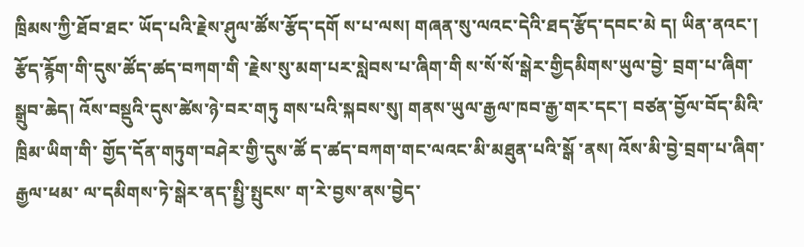ཁྲིམས་ཀྱི་ཐོབ་ཐང་ ཡོད་པའི་རྗེས་ཤུལ་ཚོས་རྩོད་དགོ ས་པ་ལས། གཞན་སུ་ལའང་དེའི་ཐད་རྩོད་དབང་མེ ད། ཡིན་ནའང་། རྩོད་རྙོག་གི་དུས་ཚོད་ཚད་བཀག་གི ་རྗེས་སུ་མག་པར་སླེབས་པ་ཞིག་གི ས་སོ་སོ་སྒེར་གྱིདམིགས་ཡུལ་བྱེ་ བྲག་པ་ཞིག་སྒྲུབ་ཆེད། འོས་བསྡུའི་དུས་ཚེས་ཉེ་བར་གཏུ གས་པའི་སྐབས་སུ། གནས་ཡུལ་རྒྱལ་ཁབ་རྒྱ་གར་དང་། བཙན་བྱོལ་བོད་མིའི་ཁྲིམ་ཡིག་གི་ གྱོད་དོན་གཏུག་བཤེར་གྱི་དུས་ཚོ ད་ཚད་བཀག་གང་ལའང་མི་མཐུན་པའི་སྒོ ་ནས། འོས་མི་བྱེ་བྲག་པ་ཞིག་རྒྱལ་ཕམ་ ལ་དམིགས་ཏེ་སྒེར་ནད་སྤྱི་སྤུངས་ ག་རེ་བྱས་ནས་བྱེད་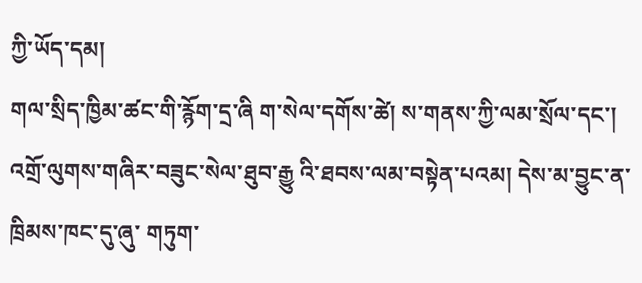ཀྱི་ཡོད་དམ།
གལ་སྲིད་ཁྱིམ་ཚང་གི་རྙོག་དྲ་ཞི ག་སེལ་དགོས་ཚེ། ས་གནས་ཀྱི་ལམ་སྲོལ་དང་། འགྲོ་ལུགས་གཞིར་བཟུང་སེལ་ཐུབ་རྒྱུ འི་ཐབས་ལམ་བསྟེན་པའམ། དེས་མ་བྱུང་ན་ཁྲིམས་ཁང་དུ་ཞུ་ གཏུག་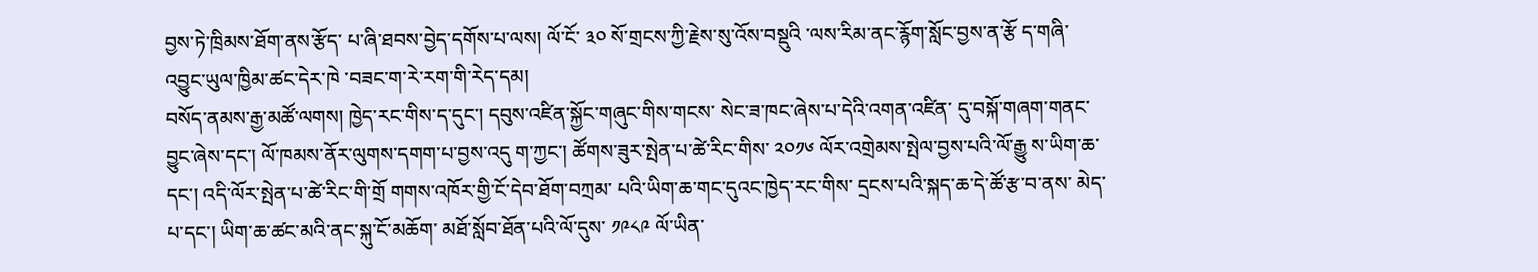བྱས་ཏེ་ཁྲིམས་ཐོག་ནས་རྩོད་ པ་ཞི་ཐབས་བྱེད་དགོས་པ་ལས། ལོ་ངོ་ ༣༠ སོ་གྲངས་ཀྱི་རྗེས་སུ་འོས་བསྡུའི ་ལས་རིམ་ནང་རྙོག་སློང་བྱས་ན་རྩོ ད་གཞི་འབྱུང་ཡུལ་ཁྱིམ་ཚང་དེར་ཁེ ་བཟང་ག་རེ་རག་གི་རེད་དམ།
བསོད་ནམས་རྒྱ་མཚོ་ལགས། ཁྱེད་རང་གིས་ད་དུང་། དབུས་འཛིན་སྐྱོང་གཞུང་གིས་གངས་ སེང་ཟ་ཁང་ཞེས་པ་དེའི་འགན་འཛིན་ དུ་བསྐོ་གཞག་གནང་བྱུང་ཞེས་དང་། ལོ་ཁམས་ནོར་ལུགས་དགག་པ་བྱས་འདུ ག་ཀྱང་། ཚོགས་ཟུར་སྤེན་པ་ཚེ་རིང་གིས་ ༢༠༡༦ ལོར་འགྲེམས་སྤེལ་བྱས་པའི་ལོ་རྒྱུ ས་ཡིག་ཆ་དང་། འདི་ལོར་སྤེན་པ་ཚེ་རིང་གི་གྲོ གགས་འཁོར་གྱི་ངོ་དེབ་ཐོག་བཀྲམ་ པའི་ཡིག་ཆ་གང་དུའང་ཁྱེད་རང་གིས་ དྲངས་པའི་སྐད་ཆ་དེ་ཚོ་རྩ་བ་ནས་ མེད་པ་དང་། ཡིག་ཆ་ཚང་མའི་ནང་སྐུ་ངོ་མཆོག་ མཐོ་སློབ་ཐོན་པའི་ལོ་དུས་ ༡༩༨༩ ལོ་ཡིན་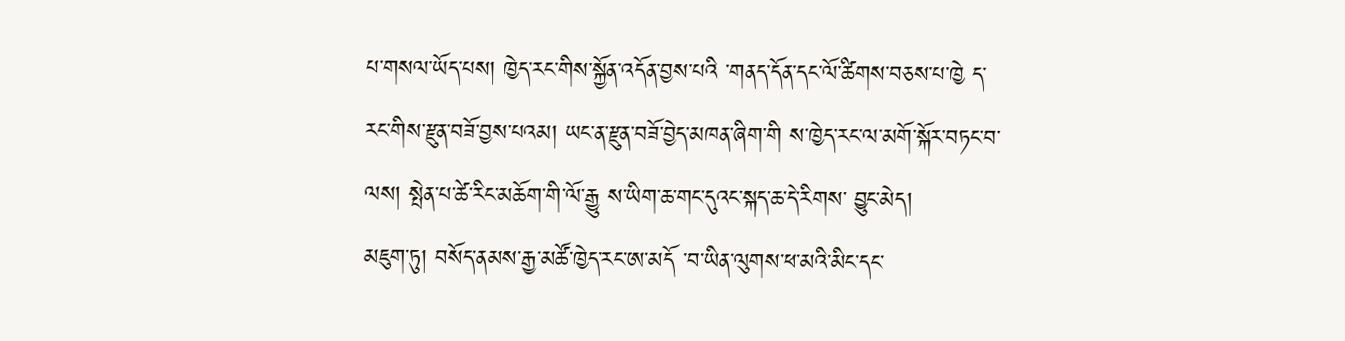པ་གསལ་ཡོད་པས། ཁྱེད་རང་གིས་སྐྱོན་འདོན་བྱས་པའི ་གནད་དོན་དང་ལོ་ཚིགས་བཅས་པ་ཁྱེ ད་རང་གིས་རྫུན་བཟོ་བྱས་པའམ། ཡང་ན་རྫུན་བཟོ་བྱེད་མཁན་ཞིག་གི ས་ཁྱེད་རང་ལ་མགོ་སྐོར་བཏང་བ་ལས། སྤེན་པ་ཚེ་རིང་མཆོག་གི་ལོ་རྒྱུ ས་ཡིག་ཆ་གང་དུའང་སྐད་ཆ་དེ་རིགས་ བྱུང་མེད།
མཇུག་ཏུ། བསོད་ནམས་རྒྱ་མཚོ་ཁྱེད་རང་ཨ་མདོ ་བ་ཡིན་ལུགས་ཕ་མའི་མིང་དང་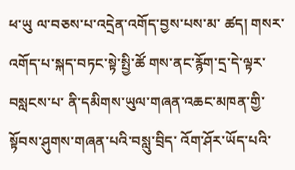ཕ་ཡུ ལ་བཅས་པ་འདྲེན་འགོད་བྱས་པས་མ་ ཚད། གསར་འགོད་པ་སྐད་བཏང་སྟེ་སྤྱི་ཚོ གས་ནང་རྙོག་དྲ་དེ་ལྟར་བསླངས་པ་ ནི་དམིགས་ཡུལ་གཞན་འཆང་མཁན་གྱི་ སྟོབས་ཤུགས་གཞན་པའི་བསླུ་བྲིད་ འོག་ཤོར་ཡོད་པའི་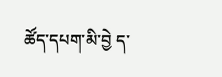ཚོད་དཔག་མི་བྱེ ད་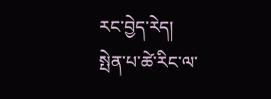རང་བྱེད་རེད།
སྤེན་པ་ཚེ་རིང་ལ་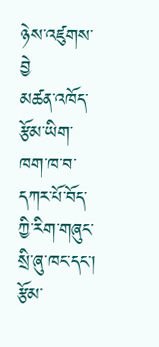ཉེས་འཛུགས་བྱེ
མཚན་འཁོད་རྩོམ་ཡིག་ཁག་ཁ་བ་དཀར་པོ་བོད་ཀྱི་རིག་གཞུང་སྲི་ཞུ་ཁང་དང་། རྩོམ་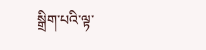སྒྲིག་པའི་ལྟ་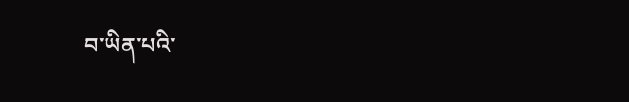བ་ཡིན་པའི་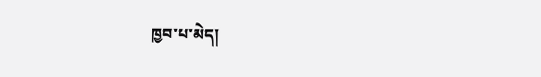ཁྱབ་པ་མེད།